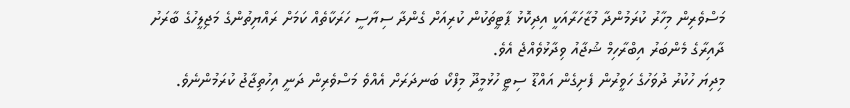މަސްވެރިން މިހާރު ކުރަމުންދާ މުޒާހަރާއަކީ އިދިކޮޅު ޕާޓީތަކުން ކުރިއަށް ގެންދާ ސިޔާސީ ހަރަކާތެއް ކަމަށް ރައްޔިތުންގެ މަޖިލީހުގެ ބާރަށު ދާއިރާގެ މެންބަރު އިބްރާހިމް ޝުޖާއު ވިދާޅުވެއްޖެ އެވެ.
މިދިޔަ ހުކުރު ދުވަހުގެ ހަވީރުން ފެށިގެން އައްޑޫ ސިޓީ ހުޅުމީދޫ މިފްކޯ ބަނދަރަށް އެއްވެ މަސްވެރިން ދަނީ އިހުތިޖާޖު ކުރަމުންނެވެ.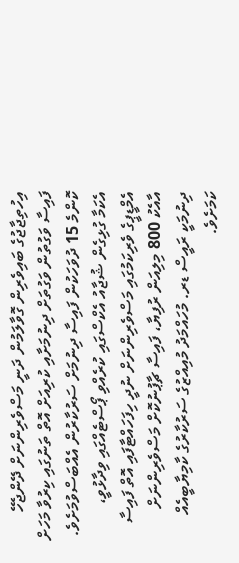އިހުތިޖާޖުގެ ބައިވެރިން ގޮވާލަމުން ދަނީ މަސްވެރިންނަށް ދޭންޖެހޭ ފައިސާ ވަގުތުން ވަގުތަށް ދިނުމަށާއި ކުރިއަށް އޮތް ތަނުގައި ކިރުވާ މަހަށް ކޮންމެ 15 ދުވަހަކުން ފައިސާ ދިނުމަށް ސަރުކާރުން އެއްބަސްވުމަށެވެ.
އެކަމާ ގުޅިގެން ޝުޖާއު އެކްސްގައި ކުރެއްވި ޕޯސްޓެއްގައި ވިދާޅުވީ، އެމްޑީޕީގެ ވެރިކަމުގައި މަސްވެރިންނަށް ނުދީ ހިފަހައްޓާފައި އޮތް ފައިސާ އާއެކު 800 މިލިއަން ރުފިޔާ، ފައިސާ ޗާޕުނުކޮށް މަސްވެރިންނަށް ދިނުމަކީ ރައީސް ޑރ. މުހައްމަދު މުއިއްޒުގެ ސަރުކާރުގެ ކާމިޔާބީއެއް ކަމަށެވެ.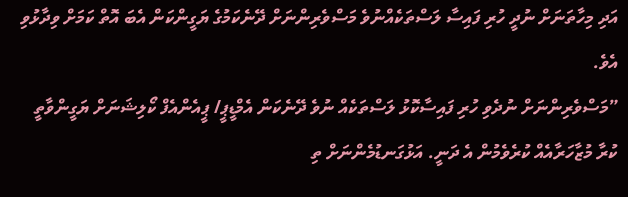އަދި މިހާތަނަށް ނުދީ ހުރި ފައިސާ ލަސްތަކެއްނުވެ މަސްވެރިންނަށް ދޭނެކަމުގެ ޔަގީންކަން އެބަ އޮތް ކަމަށް ވިދާޅުވި އެވެ.
”މަސްވެރިންނަށް ނުދެވި ހުރި ފައިސާކޮޅު ލަސްތަކެއް ނުވެ ދޭނެކަން އެމްޑީޕީ/ ޕީއެންއެފް ކޯލިޝަނަށް ޔަގީންވާތީ ކުރާ މުޒާހަރާއެއް ކުރެވެމުން އެ ދަނީ. އަޅުގަނޑުމެންނަށް ތި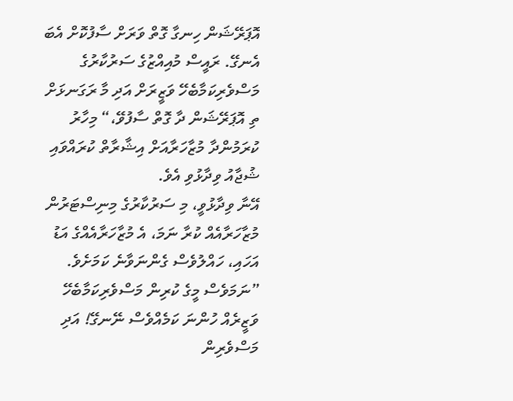އޮޕަރޭޝަން ހިނގާ ގޮތް ވަރަށް ސާފުކޮށް އެބަ އެނގޭ. ރައީސް މުއިއްޒުގެ ސަރުކާރުގެ މަސްވެރިކަމާބެހޭ ވަޒީރަށް އަދި މާ ރަގަނޅަށް ތި އޮޕަރޭޝަން ދާ ގޮތް ސާފުވޭ،“ މިހާރު ކުރަމުންދާ މުޒާހަރާއަށް އިޝާރާތް ކުރައްވައި ޝުޖާއު ވިދާޅުވި އެވެ.
އޭނާ ވިދާޅުވީ، މި ސަރުކާރުގެ މިނިސްޓަރުން މުޒާހަރާއެއް ކުރާ ނަމަ، އެ މުޒާހަރާއެއްގެ އަޑު އަހައި، ހައްލުވެސް ގެންނަވާނެ ކަމަށެވެ.
”ނަމަވެސް މީގެ ކުރިން މަސްވެރިކަމާބެހޭ ވަޒީރެއް ހުންނަ ކަމެއްވެސް ނޭނގޭ! އަދި މަސްވެރިން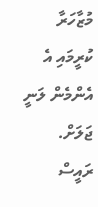މުޒާހަރާ ކުރީމައި އެ އެންމެން ލަނީ ޖަލަށް. ރައީސް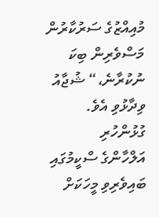މުއިއްޒުގެ ސަރުކާރުން މަސްވެރިން ބިކަ ނުކުރާނެ،“ ޝުޖާއު ވިދާޅުވި އެވެ.
ގުޅުންހުރި
އަލްހާންގެ ސްކީމުގައި ބައިވެރިވި މީހަކަށް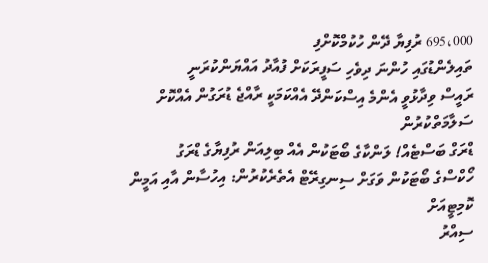695،000 ރުފިޔާ ދޭން ހުކުމްކޮށްފި
ތައިލެންޑުގައި ހުންނަ ދިވެހި ސަފީރަކަށް ފުއާދު އައްޔަންކުރަނީ
ރައީސް ވިދާޅުވީ އެންމެ އިސްކަންދޭ އެއްކަމަކީ ރާއްޖެ ޑުރަގުން އެއްކޮށް ސަލާމަތްކުރުން
ޑްރަގް ބަސްޓެއް! ލަންކާގެ ބޯޓަކުން އެއް ބިލިއަން ރުފިޔާގެ ޑްރަގު
ހޯކްސްގެ ބޯޓަކުން ވަގަށް ސިނގިރޭޓް އެތެރެކުރުން: އިހުސާން އާއި އަމީން ކޮމިޓީއަށް
ސިއްރު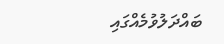ބައްދަލުވުމެއްގައި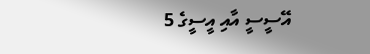އޭސީސީ އާއި އީސީގެ 5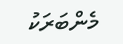މެންބަރަކު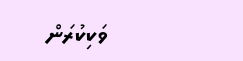ވަކިކުރަން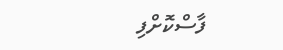ފާސްކޮށްފި